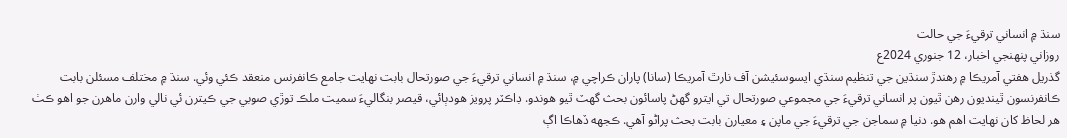سنڌ ۾ انساني ترقيءَ جي حالت
روزاني پنهنجي اخبار، 12 جنوري 2024ع
گذريل هفتي آمريڪا ۾ رهندڙ سنڌين جي تنظيم سنڌي ايسوسئيشن آف نارٿ آمريڪا (سانا) پاران ڪراچي ۾، سنڌ ۾ انساني ترقيءَ جي صورتحال بابت نهايت جامع ڪانفرنس منعقد ڪئي وئي. سنڌ ۾ مختلف مسئلن بابت ڪانفرنسون ٿينديون رهن ٿيون پر انساني ترقيءَ جي مجموعي صورتحال تي ايترو گهڻ پاسائون بحث گهٽ ٿيو هوندو. ڊاڪٽر پرويز هودٻائي، قيصر بنگاليءَ سميت ملڪ توڙي صوبي جي ڪيترن ئي نالي وارن ماهرن جو اهو ڪٺ هر لحاظ کان نهايت اهم هو. دنيا ۾ سماجن جي ترقيءَ جي ماپن ۽ معيارن بابت بحث پراڻو آهي. ڪجهه ڏهاڪا اڳ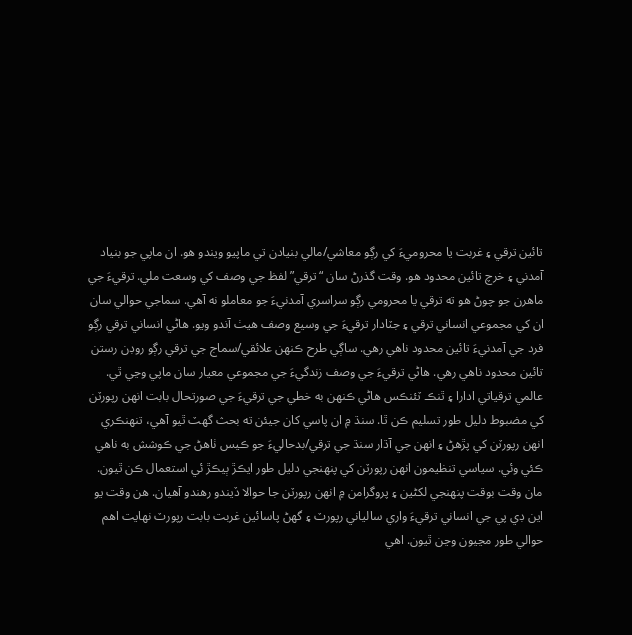تائين ترقي ۽ غربت يا محروميءَ کي رڳو معاشي/مالي بنيادن تي ماپيو ويندو هو. ان ماپي جو بنياد آمدني ۽ خرچ تائين محدود هو. وقت گذرڻ سان “ترقي” لفظ جي وصف کي وسعت ملي. ترقيءَ جي ماهرن جو چوڻ هو ته ترقي يا محرومي رڳو سراسري آمدنيءَ جو معاملو نه آهي. سماجي حوالي سان ان کي مجموعي انساني ترقي ۽ جٽادار ترقيءَ جي وسيع وصف هيٺ آندو ويو. هاڻي انساني ترقي رڳو فرد جي آمدنيءَ تائين محدود ناهي رهي. ساڳي طرح ڪنهن علائقي/سماج جي ترقي رڳو روڊن رستن تائين محدود ناهي رهي. هاڻي ترقيءَ جي وصف زندگيءَ جي مجموعي معيار سان ماپي وڃي ٿي.
عالمي ترقياتي ادارا ۽ ٿنڪ ٽئنڪس هاڻي ڪنهن به خطي جي ترقيءَ جي صورتحال بابت انهن رپورٽن کي مضبوط دليل طور تسليم ڪن ٿا. سنڌ ۾ ان پاسي کان جيئن ته بحث گهٽ ٿيو آهي، تنهنڪري انهن رپورٽن کي پڙهڻ ۽ انهن جي آڌار سنڌ جي ترقي/بدحاليءَ جو ڪيس ٺاهڻ جي ڪوشش به ناهي ڪئي وئي. سياسي تنظيمون انهن رپورٽن کي پنهنجي دليل طور ايڪڙ ٻيڪڙ ئي استعمال ڪن ٿيون. مان وقت بوقت پنهنجي لکڻين ۽ پروگرامن ۾ انهن رپورٽن جا حوالا ڏيندو رهندو آهيان. هن وقت يو اين ڊي پي جي انساني ترقيءَ واري سالياني رپورٽ ۽ گهڻ پاسائين غربت بابت رپورٽ نهايت اهم حوالي طور مڃيون وڃن ٿيون. اهي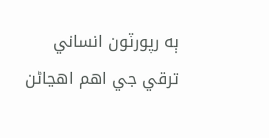ٻه رپورٽون انساني ترقي جي اهم اهڃاڻن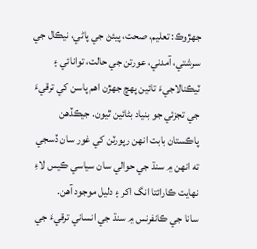جهڙوڪ: تعليم، صحت، پيئڻ جي پاڻي، نيڪال جي سرشتي، آمدني، عورتن جي حالت، توانائي ۽ ٽيڪنالاجيءَ تائين پهچ جهڙن اهم پاسن کي ترقيءَ جي تجزئي جو بنياد بڻائين ٿيون. جيڪڏهن پاڪستان بابت انهن رپورٽن کي غور سان ڏسجي ته انهن ۾ سنڌ جي حوالي سان سياسي ڪيس لاءِ نهايت ڪارائتا انگ اکر ۽ دليل موجود آهن.
سانا جي ڪانفرنس ۾ سنڌ جي انساني ترقيءَ جي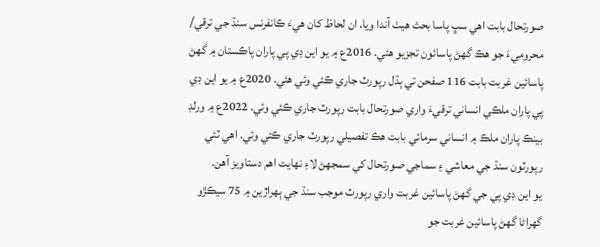صورتحال بابت اهي سڀ پاسا بحث هيٺ آندا ويا. ان لحاظ کان هيءَ ڪانفرنس سنڌ جي ترقي/ محروميءَ جو هڪ گهڻ پاسائون تجزيو هئي. 2016ع ۾ يو اين ڊي پي پاران پاڪستان ۾ گهڻ پاسائين غربت بابت 116 صفحن تي ٻڌل رپورٽ جاري ڪئي وئي هئي. 2020ع ۾ يو اين ڊي پي پاران ملڪي انساني ترقيءَ واري صورتحال بابت رپورٽ جاري ڪئي وئي. 2022ع ۾ ورلڊ بينڪ پاران ملڪ ۾ انساني سرمائي بابت هڪ تفصيلي رپورٽ جاري ڪئي وئي. اهي ٽئي رپورٽون سنڌ جي معاشي ۽ سماجي صورتحال کي سمجهڻ لاءِ نهايت اهم دستاويز آهن.
يو اين ڊي پي جي گهڻ پاسائين غربت واري رپورٽ موجب سنڌ جي ٻهراڙين ۾ 75 سيڪڙو گهراڻا گهڻ پاسائين غربت جو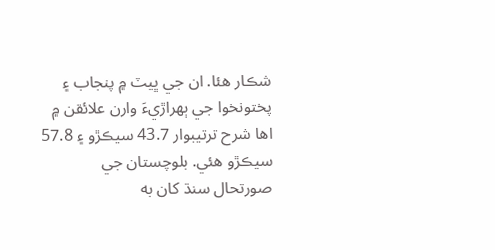شڪار هئا. ان جي ڀيٽ ۾ پنجاب ۽ پختونخوا جي ٻهراڙيءَ وارن علائقن ۾ اها شرح ترتيبوار 43.7 سيڪڙو ۽ 57.8 سيڪڙو هئي. بلوچستان جي صورتحال سنڌ کان به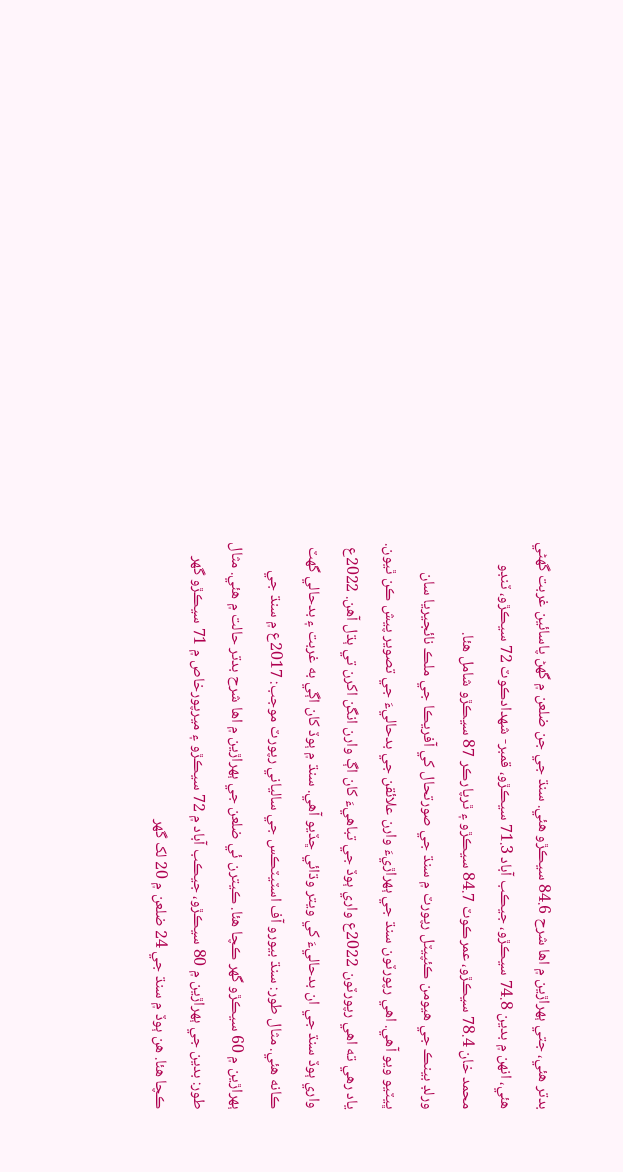بدتر هئي، جتي ٻهراڙين ۾ اها شرح 84.6 سيڪڙو هئي. سنڌ جي جن ضلعن ۾ گهڻ پاسائين غربت گهڻي هئي، انهن ۾ بدين 74.8 سيڪڙو، جيڪب آباد 71.3 سيڪڙو، قمبر- شهدادڪوٽ 72 سيڪڙو، ٽنڊو محمد خان 78.4 سيڪڙو، عمرڪوٽ 84.7 سيڪڙو ۽ ٿرپارڪر 87 سيڪڙو شامل هئا.
ورلڊ بينڪ جي هيومن ڪئپيٽل رپورٽ ۾ سنڌ جي صورتحال کي آفريڪا جي ملڪ نائجيريا سان ڀيٽيو ويو آهي. اهي رپورٽون سنڌ جي ٻهراڙيءَ وارن علائقن جي بدحاليءَ جي تصوير پيش ڪن ٿيون. ياد رهي ته اهي رپورٽون 2022ع واري ٻوڏ جي تباهيءَ کان اڳ وارن انگن اکرن تي ٻڌل آهن. 2022ع واري ٻوڏ سنڌ جي ان بدحاليءَ کي ويتر وڌائي ڇڏيو آهي. سنڌ ۾ ٻوڏ کان اڳي به غربت ۽ بدحالي گهٽ ڪانه هئي. مثال طور: سنڌ بيورو آف اسٽيٽڪس جي سالياني رپورٽ موجب: 2017ع ۾ سنڌ جي ٻهراڙين ۾ 60 سيڪڙو گهر ڪچا هئا. ڪيترن ئي ضلعن جي ٻهراڙين ۾ اها شرح بدتر حالت ۾ هئي. مثال طور: بدين جي ٻهراڙين ۾ 80 سيڪڙو، جيڪب آباد ۾ 72 سيڪڙو ۽ ميرپورخاص ۾ 71 سيڪڙو گهر ڪچا هئا. هن ٻوڏ ۾ سنڌ جي 24 ضلعن ۾ 20 لک گهر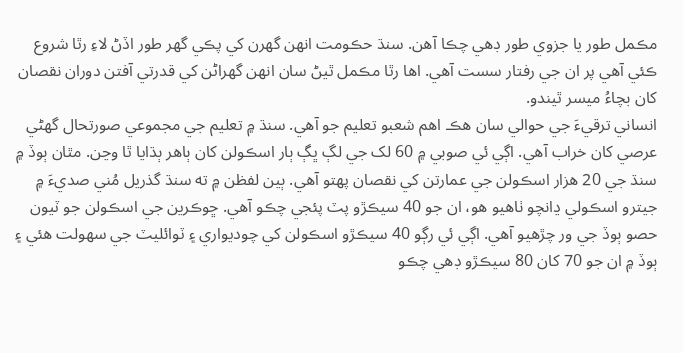مڪمل طور يا جزوي طور ڊهي چڪا آهن. سنڌ حڪومت انهن گهرن کي پڪي گهر طور اڏڻ لاءِ رٿا شروع ڪئي آهي پر ان جي رفتار سست آهي. اها رٿا مڪمل ٿيڻ سان انهن گهراڻن کي قدرتي آفتن دوران نقصان کان بچاءُ ميسر ٿيندو.
انساني ترقيءَ جي حوالي سان هڪ اهم شعبو تعليم جو آهي. سنڌ ۾ تعليم جي مجموعي صورتحال گهڻي عرصي کان خراب آهي. اڳي ئي صوبي ۾ 60 لک جي لڳ ڀڳ ٻار اسڪولن کان ٻاهر ٻڌايا ٿا وڃن. مٿان ٻوڏ ۾ سنڌ جي 20 هزار اسڪولن جي عمارتن کي نقصان پهتو آهي. ٻين لفظن ۾ ته سنڌ گذريل مُني صديءَ ۾ جيترو اسڪولي ڍانچو ٺاهيو هو، ان جو 40 سيڪڙو پٽ پئجي چڪو آهي. ڇوڪرين جي اسڪولن جو ٽيون حصو ٻوڏ جي ور چڙهيو آهي. اڳي ئي رڳو 40 سيڪڙو اسڪولن کي چوديواري ۽ ٽوائليٽ جي سهولت هئي ۽ ٻوڏ ۾ ان جو 70 کان 80 سيڪڙو ڊهي چڪو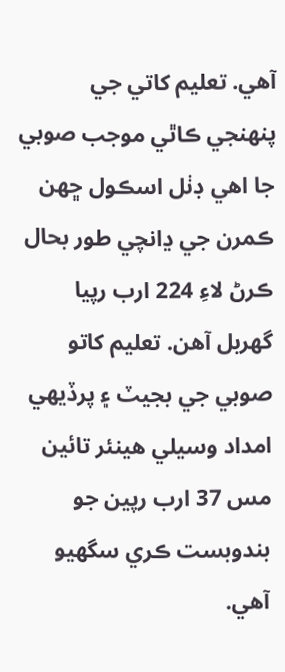آهي. تعليم کاتي جي پنهنجي ڪاٿي موجب صوبي جا اهي ڊٺل اسڪول ڇهن ڪمرن جي ڍانچي طور بحال ڪرڻ لاءِ 224 ارب رپيا گهربل آهن. تعليم کاتو صوبي جي بجيٽ ۽ پرڏيهي امداد وسيلي هينئر تائين مس 37 ارب رپين جو بندوبست ڪري سگهيو آهي.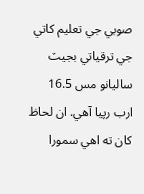صوبي جي تعليم کاتي جي ترقياتي بجيٽ ساليانو مس 16.5 ارب رپيا آهي. ان لحاظ کان ته اهي سمورا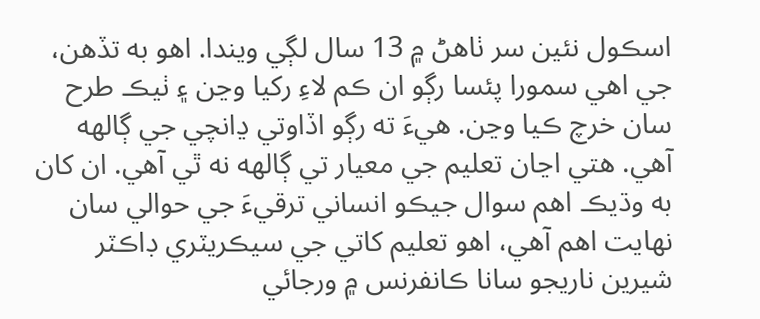اسڪول نئين سر ٺاهڻ ۾ 13 سال لڳي ويندا. اهو به تڏهن، جي اهي سمورا پئسا رڳو ان ڪم لاءِ رکيا وڃن ۽ ٺيڪ طرح سان خرچ ڪيا وڃن. هيءَ ته رڳو اڏاوتي ڍانچي جي ڳالهه آهي. هتي اڃان تعليم جي معيار تي ڳالهه نه ٿي آهي. ان کان به وڌيڪ اهم سوال جيڪو انساني ترقيءَ جي حوالي سان نهايت اهم آهي، اهو تعليم کاتي جي سيڪريٽري ڊاڪٽر شيرين ناريجو سانا ڪانفرنس ۾ ورجائي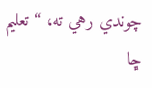چوندي رهي ته، “تعليم ڇا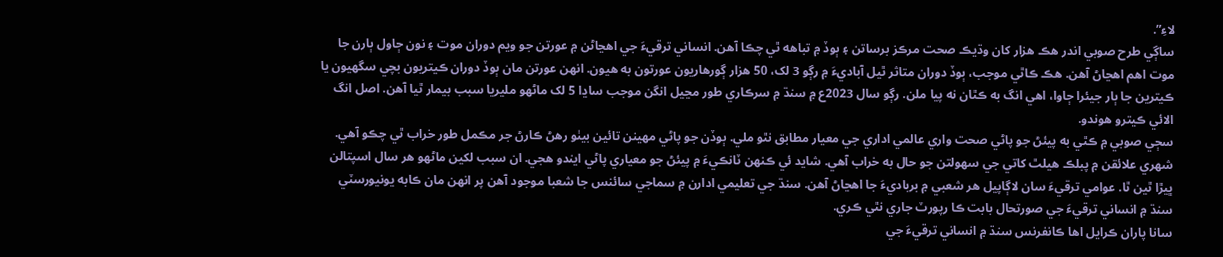لاءِ”.
ساڳي طرح صوبي اندر هڪ هزار کان وڌيڪ صحت مرڪز برساتن ۽ ٻوڏ ۾ تباهه ٿي چڪا آهن. انساني ترقيءَ جي اهڃاڻن ۾ عورتن جو ويم دوران موت ۽ نون ڄاول ٻارن جا موت اهم اهڃاڻ آهن. هڪ ڪاٿي موجب، ٻوڏ دوران متاثر ٿيل آباديءَ ۾ رڳو 3 لک، 50 هزار ڳورهاريون عورتون به هيون. انهن عورتن مان ٻوڏ دوران ڪيتريون بچي سگهيون يا ڪيترين جا ٻار جيئرا ڄاوا، اهي انگ به ڪٿان نه پيا ملن. رڳو سال 2023ع ۾ سنڌ ۾ سرڪاري طور مڃيل انگن موجب ساڍا 5 لک ماڻهو مليريا سبب بيمار ٿيا آهن. اصل انگ الائي ڪيترو هوندو.
سڄي صوبي ۾ ڪٿي به پيئڻ جو پاڻي صحت واري عالمي اداري جي معيار مطابق نٿو ملي. ٻوڏن جو پاڻي مهينن تائين بيٺو رهڻ ڪارڻ جر مڪمل طور خراب ٿي چڪو آهي. شهري علائقن ۾ پبلڪ هيلٿ کاتي جي سهولتن جو حال به خراب آهي. شايد ئي ڪنهن ٽانڪيءَ ۾ پيئڻ جو معياري پاڻي ايندو هجي. ان سبب لکين ماڻهو هر سال اسپتالن ڀيڙا ٿين ٿا. عوامي ترقيءَ سان لاڳاپيل هر شعبي ۾ برباديءَ جا اهڃاڻ آهن. سنڌ جي تعليمي ادارن ۾ سماجي سائنس جا شعبا موجود آهن پر انهن مان ڪابه يونيورسٽي سنڌ ۾ انساني ترقيءَ جي صورتحال بابت ڪا رپورٽ جاري نٿي ڪري.
سانا پاران ڪرايل اها ڪانفرنس سنڌ ۾ انساني ترقيءَ جي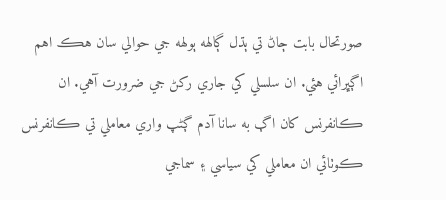صورتحال بابت ڄاڻ تي ٻڌل ڳالهه ٻولهه جي حوالي سان هڪ اهم اڳڀرائي هئي. ان سلسلي کي جاري رکڻ جي ضرورت آهي. ان ڪانفرنس کان اڳ به سانا آدم ڳڻپ واري معاملي تي ڪانفرنس ڪوٺائي ان معاملي کي سياسي ۽ سماجي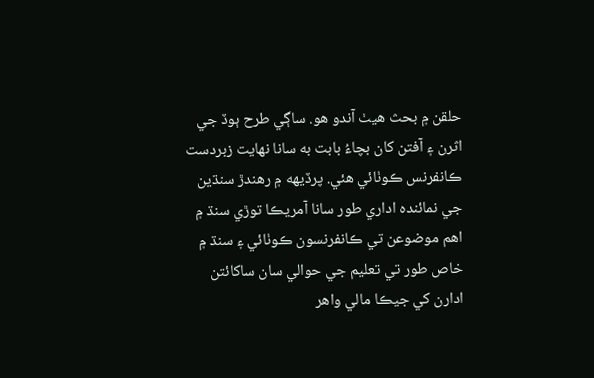حلقن ۾ بحث هيٺ آندو هو. ساڳي طرح ٻوڏ جي اثرن ۽ آفتن کان بچاءُ بابت به سانا نهايت زبردست ڪانفرنس ڪوٺائي هئي. پرڏيهه ۾ رهندڙ سنڌين جي نمائنده اداري طور سانا آمريڪا توڙي سنڌ ۾ اهم موضوعن تي ڪانفرنسون ڪوٺائي ۽ سنڌ ۾ خاص طور تي تعليم جي حوالي سان ساکائتن ادارن کي جيڪا مالي واهر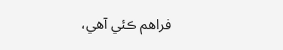فراهم ڪئي آهي،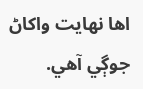اها نهايت واکاڻ جوڳي آهي.